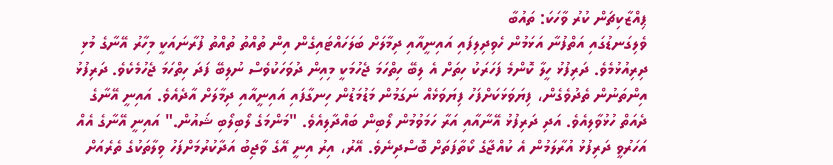ޕިއްޒާކިޗަން ކުރު ވާހަކަ: ތައުބާ
ވެލިގަނޑުގައި އަތްފުނާ އަޅަމުން ހެވިދިލިފައި އައިނީއާއި ދިމާލަށް ބަލަހައްޓައިގެން އިން ތުއްތު ތުއްތު ފުރާނައަކީ މިހާރު އޭނާގެ މުޅި ދިރިއުޅުމެވެ. ދަރިފުޅު ހީލާ ކޮންމެ ފަހަރަކު ހިތަށް އެ ލިބޭ ހިތްހަމަ ޖެހުމަކީ މިއިން ދުވަހަކުވެސް ނުލިބޭ ފަދަ ހިތްހަމަ ޖެހުމެކެވެ. ދަރިފުޅު އިންތަނުން ތެދުވެގެން، ފިޔަވަޅަކަށްފަހު ފިޔަވަޅެއް ނަގަމުން މަޑުމަޑުން ހިނގާފައި އައިނީއާއި ދިމާލަށް އާދެއެވެ. އައިނީ އޭނާގެ ދެއަތް ހުޅުވާލިއެވެ. އަދި ދަރިފުޅު އޭނާއާއި އަރާ ހަމަވުމުން ލޯބިން ބައްދާލިއެވެ. "މަންމަގެ ލޯބިލޯބި ޝައުން." އައިނީ އޭނާގެ އެއް އަހަރުވީ ދަރިފުޅު އުރާލަމުން އެ ކުއްޖާގެ ކޯތާފަތަށް ބޮސްދިނެވެ. އޭރު، އިރު އިނީ އޭގެ ވާޖިބު އަދާކުރުމަށްފަހު ވިލާތަކުގެ ތެރެއަށް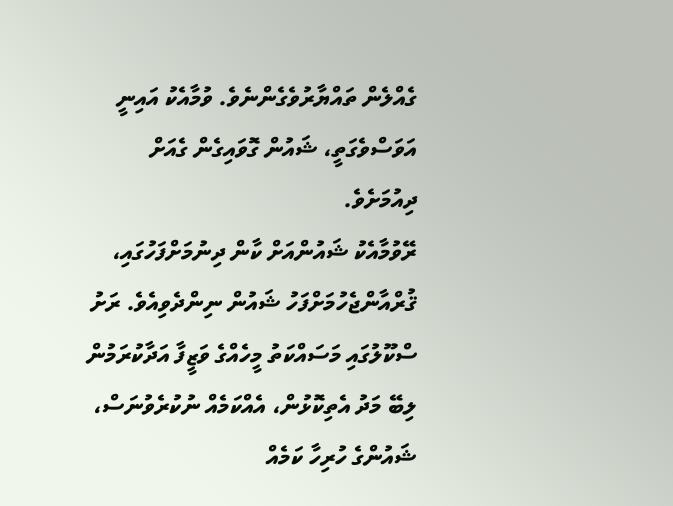ގެއްލެން ތައްޔާރުވެގެންނެވެ. ވުމާއެކު އައިނީ އަވަސްވެގަތީ، ޝައުން ގޮވައިގެން ގެއަށް ދިއުމަށެވެ.
ރޭވުމާއެކު ޝައުންއަށް ކާން ދިނުމަށްފަހުގައި، ޤުރްއާންޖެހުމަށްފަހު ޝައުން ނިންދެވިއެވެ. ރަށު ސްކޫލުގައި މަސައްކަތު މީހެއްގެ ވަޒީފާ އަދާކުރަމުން ލިބޭ މަދު އެތިކޮޅުން، އެއްކަމެއް ނުކުރެވުނަސް، ޝައުންގެ ހުރިހާ ކަމެއް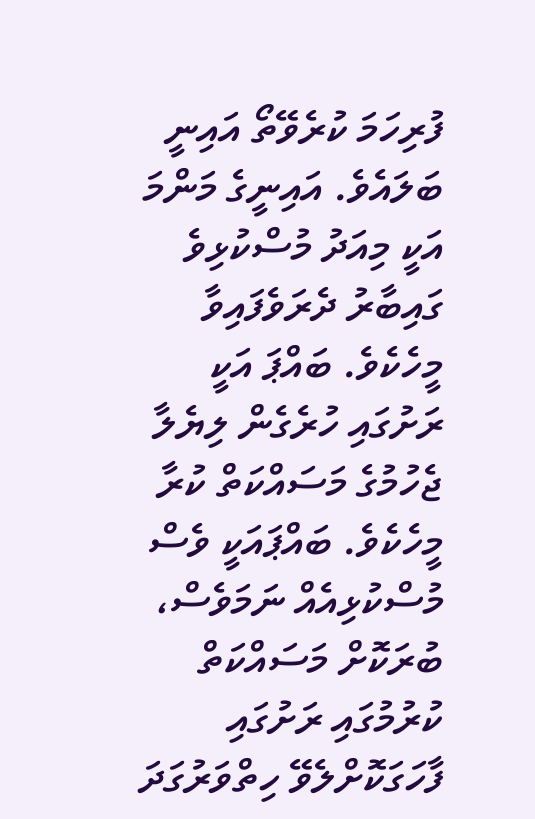ފުރިހަމަ ކުރެވޭތޯ އައިނީ ބަލައެވެ. އައިނީގެ މަންމަ އަކީ މިއަދު މުސްކުޅިވެ ގައިބާރު ދެރަވެފައިވާ މީހެކެވެ. ބައްޕަ އަކީ ރަށުގައި ހުރެގެން ލިޔެލާ ޖެހުމުގެ މަސައްކަތް ކުރާ މީހެކެވެ. ބައްޕައަކީ ވެސް މުސްކުޅިއެއް ނަމަވެސް، ބުރަކޮށް މަސައްކަތް ކުރުމުގައި ރަށުގައި ފާހަގަކޮށްލެވޭ ހިތްވަރުގަދަ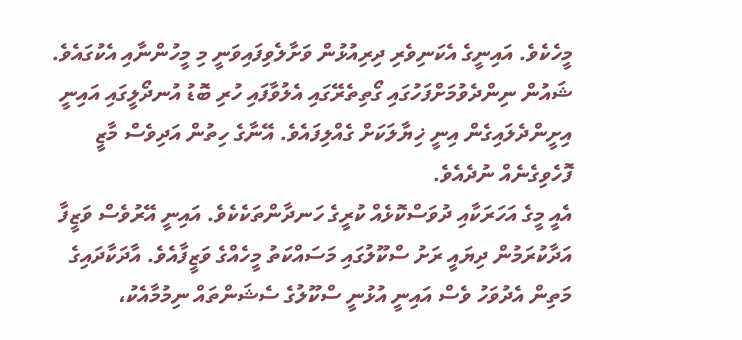މީހެކެވެ. އައިނީގެ އެކަނިވެރި ދިރިއުޅުން ވަށާލެވިފައިވަނީ މި މީހުންނާއި އެކުގައެވެ. ޝައުން ނިންދެވުމަށްފަހުގައި ގޯތިތެރޭގައި އެލުވާފައި ހުރި ބޮޑު އުނދޯލީގައި އައިނީ އިށީންދެލައިގެން އިނީ ޚިޔާލަކަށް ގެއްލިފައެވެ. އޭނާގެ ހިތުން އަދިވެސް މާޒީ ފޮހެވިގެނެއް ނުދެއެވެ.
އެއީ މީގެ އަހަރަކާއި ދުވަސްކޮޅެއް ކުރީގެ ހަނދާންތަކެކެވެ. އައިނީ އޭރުވެސް ވަޒީފާ އަދާކުރަމުން ދިޔައީ ރަށު ސްކޫލުގައި މަސައްކަތު މީހެއްގެ ވަޒީފާއެވެ. އާދަކާދައިގެ މަތިން އެދުވަހު ވެސް އައިނީ އުޅުނީ ސްކޫލުގެ ސެޝަންތައް ނިމުމާއެކު،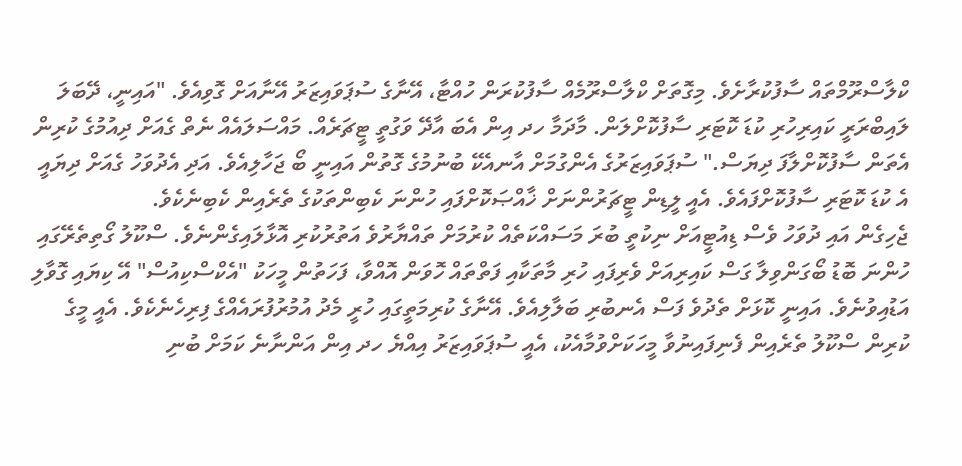ކްލާސްރޫމްތައް ސާފުކުރާށެވެ. މިގޮތަށް ކްލާސްރޫމެއް ސާފުކުރަން ހުއްޓާ، އޭނާގެ ސުޕަވައިޒަރު އޭނާއަށް ގޮވިއެވެ. "އައިނީ، ދޭބަލަ ލައިބްރަރީ ކައިރިހުރި ކުޑަ ކޮޓަރި ސާފުކޮށްލަން. މާދަމާ ހދ އިން އެބަ އާދޭ ވަގުތީ ޓީޗަރެއް. މައްސަލައެއް ނެތް ގެއަށް ދިއުމުގެ ކުރިން އެތަން ސާފުކޮށްލާފަ ދިޔަސް." ސުޕަވައިޒަރުގެ އެންގުމަށް އާނއެކޭ ބުނުމުގެ ގޮތުން އައިނީ ބޯ ޖަހާލިއެވެ. އަދި އެދުވަހު ގެއަށް ދިޔައީ އެ ކުޑަ ކޮޓަރި ސާފުކޮށްފައެވެ. އެއީ ލީޑިން ޓީޗަރުންނަށް ޚާއްޞަކޮށްފައި ހުންނަ ކެބިންތަކުގެ ތެރެއިން ކެބިނެކެވެ.
ޖެހިގެން އައި ދުވަހު ވެސް ޑިއުޓީއަށް ނިކުތީ ބުރަ މަސައްކަތެއް ކުރުމަށް ތައްޔާރުވެ އަތުރުކުރި އޮޅާލައިގެންނެވެ. ސްކޫލު ގޯތިތެރޭގައި ހުންނަ ބޮޑު ބޯގަންވިލާ ގަސް ކައިރިއަށް ވެރިފައި ހުރި މާތަކާއި ފަތްތައް ހޮވަން އޮއްވާ، ފަހަތުން މީހަކު "އެކްސްކިއުސް" އޭ ކިޔައި ގޮވާލި އަޑުއިވުނެވެ. އައިނީ ކޮޅަށް ތެދުވެ ފަސް އެނބުރި ބަލާލިއެވެ. އޭނާގެ ކުރިމަތީގައި ހުރީ މެދު އުމުރުފުރައެއްގެ ފިރިހެނެކެވެ. އެއީ މީގެ ކުރިން ސްކޫލު ތެރެއިން ފެނިފައިނުވާ މީހަކަށްވުމާއެކު، އެއީ ސުޕަވައިޒަރު އިއްޔެ ހދ އިން އަންނާނެ ކަމަށް ބުނި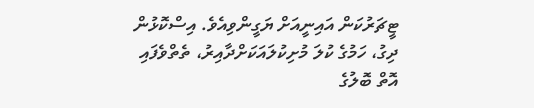ޓީޗަރުކަން އައިނީއަށް ޔަގީންވިއެވެ. އިސްކޮޅުން ދިގު، ހަމުގެ ކުލަ މުށިކުލައަކަށްދާއިރު، ތެތްވެފައި އޮތް ބޮލުގެ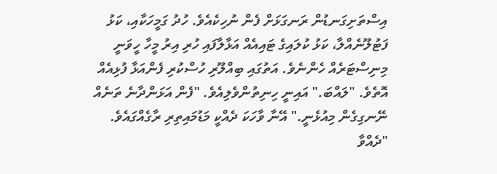އިސްތަށިގަނޑުން ރަނގަޅަށް ފެން ނުހިކެއެވެ. ހުދު ގަމީހަކާއި، ކަޅު ފަޓުލޫނެއްލާ، ކަޅު ކުލައިގެ ޓައިއެއް އަޅާލާފައި ހުރި އިރު މީހާ ހީވަނީ މިނިސްޓަރެއް ހެންނެވެ. އަތުގައި ބިއްލޫރި ހުސްކުރި ފެންއަޅާ ފުޅިއެއް އޮތެވެ. "ލައްބަ." އައިނީ ހިނިތުންވެލިއެވެ. "ފެން އަޅަންދާނެ ތަނެއް ނޭނގިގެން މިއުޅެނީ." އޭނާ ވާހަކަ ދެއްކީ މަޑުމައިތިރި ރާގެއްގައެވެ. "ދެއްވާ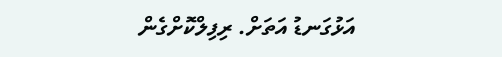އަޅުގަނޑު އަތަށް. ރިފިލްކޮށްގެން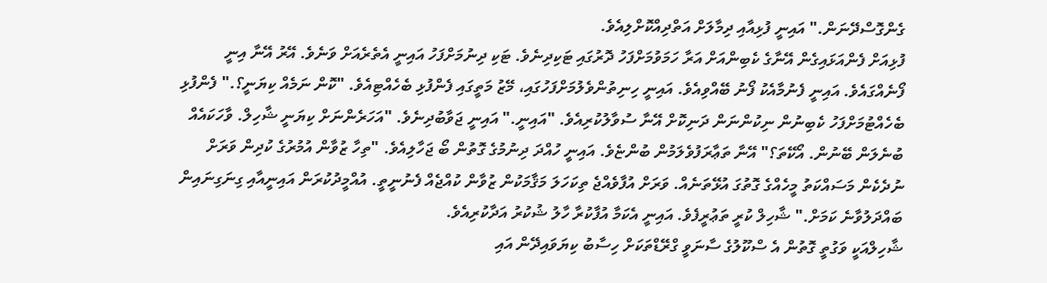ގެންގޮސްދޭނަން." އައިނީ ފުޅިއާއި ދިމާލަށް އަތްދިއްކޮށްލިއެވެ.
ފުޅިއަށް ފެންއަޅައިގެން އޭނާގެ ކެބިންއަށް އަރާ ހަމަވުމަށްފަހު ދޮރުގައި ޓަކިދިނެވެ. ޓަކި ދިނުމަށްފަހު އައިނީ އެތެރެއަށް ވަނެވެ. އޭރު އޭނާ އިނީ ފޯނެއްގައެވެ. އައިނީ ފެނުމާއެކު ފޯނު ބޭއްވިއެވެ. އައިނީ ހިނިތުންވެލުމަށްފަހުގައި، މޭޒު މަތީގައި ފެންފުޅި ބެހެއްޓިއެވެ. "ކޮން ނަމެއް ކިޔަނީ؟." ފެންފުޅި ބެހެއްޓުމަށްފަހު ކެބިނުން ނިކުންނަން ދަނިކޮށް އޭނާ ސުވާލުކުރިއެވެ. "އައިނީ." އައިނީ ޖަވާބުދިނެވެ. "އަހަރެންނަށް ކިޔަނީ ޝާހިލް. ވާހަކައެއް ބުނެލަން ބޭނުން. އޯކޭތަ؟" އޭނާ ތަޢާރަފުވެލަމުން ބުންޏެވެ. އައިނީ ހުއްދަ ދިނުމުގެ ގޮތުން ބޯ ޖަހާލިއެވެ. "ތިހާ ޒުވާން އުމުރުގެ ކުދިން ވަރަށް ނުދެކެން މަސައްކަތު މީހެއްގެ ގޮތުގަ އުޅޭތަނެއް. ވަރަށް އުފާވެއްޖެ ތިކަހަލަ މަޤާމަކުން ޒުވާން ކުއްޖެއް ފެނުނީތީ. އުއްމީދުކުރަން އައިނީއާއި ގިނަގިނައިން ބައްދަލުވާނެ ކަމަށް." ޝާހިލް ކުރީ ތަޢުރީފެވެ. އައިނީ އެކަމާ އުފާކުރާ ހާލު ޝުކުރު އަދާކުރިއެވެ.
ޝާހިލްއަކީ ވަގުތީ ގޮތުން އެ ސްކޫލުގެ ސާނަވީ ގްރޭޑްތަކަށް ހިސާބު ކިޔަވައިދޭން އައި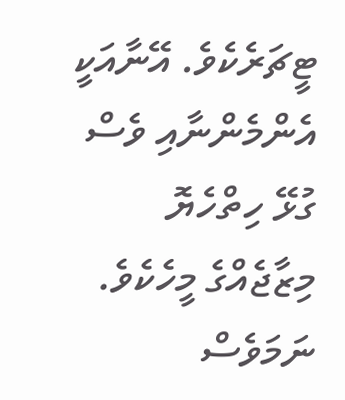ޓީޗަރެކެވެ. އޭނާއަކީ އެންމެންނާއި ވެސް ގުޅޭ ހިތްހެޔޮ މިޒާޖެއްގެ މީހެކެވެ. ނަމަވެސް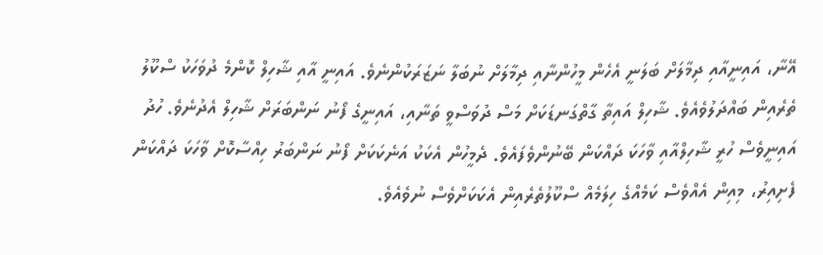އޭނާ، އައިނީއާއި ދިމާލަށް ބަލަނީ އެހެން މީހުންނާއި ދިމާލަށް ނުބަލާ ނަޒަރަކުންނެވެ. އައިނީ އާއި ޝާހިލް ކޮންމެ ދުވަހަކު ސްކޫލު ތެރެއިން ބައްދަލުވެއެވެ. ޝާހިލް އައިތާ ގާތްގަނޑަކަށް މަސް ދުވަސްވީ ތަނާއި، އައިނީގެ ފޯނު ނަންބަރަށް ޝާހިލް އެދުނެވެ. ހުދު އައިނީވެސް ހުރީ ޝާހިލްއާއި ވާހަކަ ދައްކަން ބޭނުންވެފައެވެ. ދެމީހުން އެކަކު އަނެކަކަށް ފޯނު ނަންބަރު ހިއްސާކޮށް ވާހަކަ ދައްކަން ފެށިއިރު، މިއިން އެއްވެސް ކަމެއްގެ ހިލަމެއް ސްކޫލުތެރެއިން އެކަކަށްވެސް ނުވެއެވެ.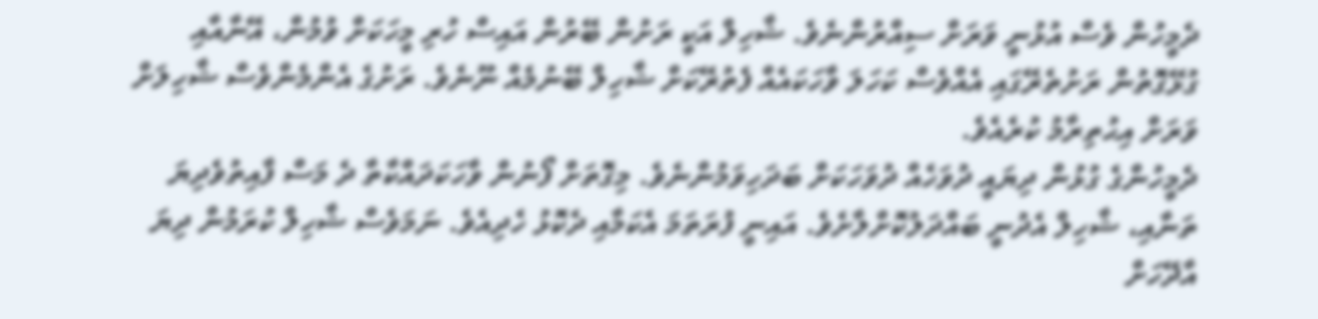ދެމީހުން ވެސް އުޅުނީ ވަރަށް ސިއްރުންނެވެ. ޝާހިލް އަކީ ރަށުން ބޭރުން އައިސް ހުރި މީހަކަށް ވުމުން، އޭނާއާއި ގުޅޭގޮތުން ރަށުތެރޭގައި އެއްވެސް ކަހަލަ ވާހަކައެއް ފެތުރޭކަށް ޝާހިލް ބޭނުމެއް ނޫނެވެ. ރަށުގެ އެންމެންވެސް ޝާހިލަށް ވަރަށް އިޙުތިރާމު ކުރެއެވެ.
ދެމީހުންގެ ގުޅުން ދިޔައީ ދުވަހެއް ދުވަހަކަށް ބަދަހިވަމުންނެވެ. މިގޮތަށް ފޯނުން ވާހަކަދައްކާތާ ދެ މަސް ފާއިތުވެދިޔަ ތަނާއި، ޝާހިލް އެދުނީ ބައްދަލުކޮށްލާށެވެ. އައިނީ ފުރަތަމަ އެކަމާއި ދެކޮޅު ހެދިއެވެ. ނަމަވެސް ޝާހިލް ކުރަމުން ދިޔަ އާދޭހަށް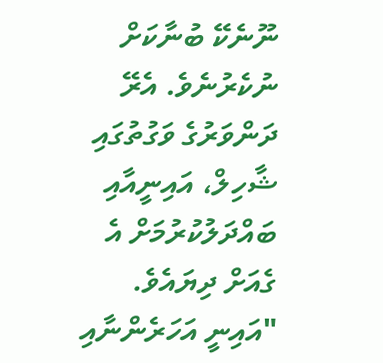ނޫނެކޭ ބުނާކަށް ނުކެރުނެވެ. އެރޭ ދަންވަރުގެ ވަގުތުގައި ޝާހިލް، އައިނީއާއި ބައްދަލުކުރުމަށް އެ ގެއަށް ދިޔައެވެ. "އައިނީ އަހަރެންނާއި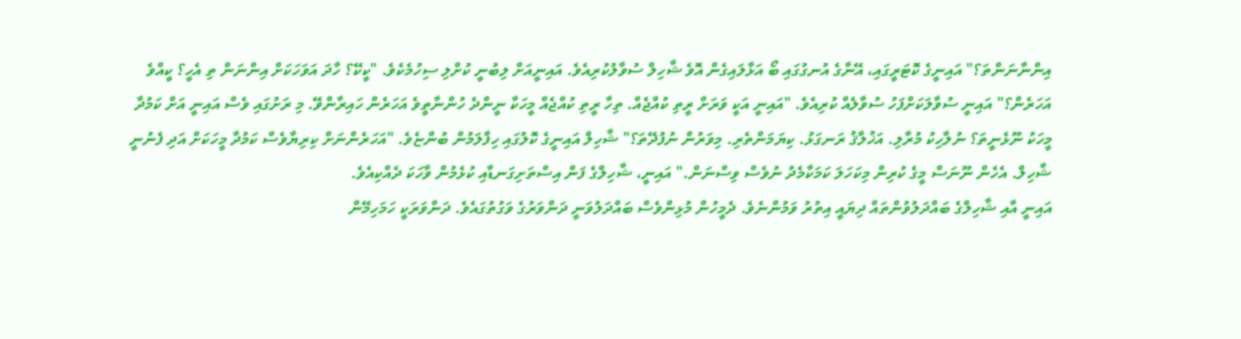އިންނާނަންތަ؟" އައިނީގެ ކޮޓަރީގައި، އޭނާގެ އުނގުގައި ބޯ އަޅާލައިގެން އޮވެ ޝާހިލް ސުވާލުކުރިއެވެ. އައިނީއަށް ލިބުނީ ކުށްލި ސިހުމެކެވެ. "ކީކޭ؟ ހާދަ އަވަހަކަށް އިންނަން ތި އެހީ؟ ކީއްވެ އަހަރެން؟" އައިނީ ސުވާލަކަށްފަހު ސުވާލެއް ކުރިއެވެ. "އައިނީ އަކީ ވަރަށް ރީތި ކުއްޖެއް. ތިހާ ރީތި ކުއްޖެއް މީހަކާ ނީންދެ ހުންނާތީވެ އަހަރެން ހައިރާންވޭ. މި ރަށުގައި ވެސް އައިނީ އަށް ކަމުދާ މީހަކު ނޫޅެނީތަ؟ ނުލާހިކު މުރާލި. އަޚުލާޤު ރަނގަޅު. ކިޔަމަންތެރި. މިވަރުން ނުފުދޭތަ؟" ޝާހިލް އައިނީގެ ކޮލުގައި ހިފާލަމުން ބުންޏެވެ. "އަހަރެންނަށް ކިރިޔާވެސް ކަމުދާ މީހަކަށް އަދި ފެނުނީ ޝާހިލް. އެހެން ނޫނަސް މީގެ ކުރިން މިކަހަލަ ކަމަކާމެދު ނުވެސް ވިސްނަން." އައިނީ، ޝާހިލްގެ ފަން އިސްތަށިގަނޑާއި ކުޅެމުން ވާހަކަ ދެއްކިއެވެ.
އައިނީ އާއި ޝާހިލްގެ ބައްދަލުވުންތައް ދިޔައީ އިތުރު ވަމުންނެވެ. ދެމީހުން މުޅިންވެސް ބައްދަލުވަނީ ދަންވަރުގެ ވަގުތުގައެވެ. ދަންވަރަކީ ހަމަހިމޭން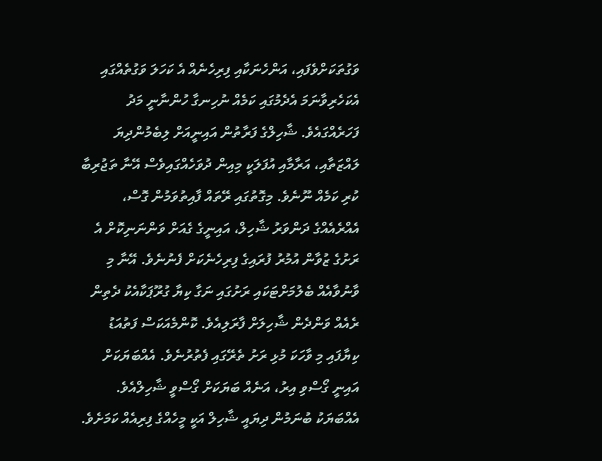ވަގުތަކަށްވެފައި، އަންހެނަކާއި ފިރިހެނެއް އެ ކަހަލަ ވަގުތެއްގައި އެކަހެރިވާނަމަ އެދެމުގައި ކަމެއް ނުހިނގާ ހުންނާނީ މަދު ފަހަރެއްގައެވެ. ޝާހިލްގެ ފަރާތުން އައިނީއަށް ލިބެމުންދިޔަ ލައްޒަތާއި، އަރާމާއި އުފަލަކީ މިއިން ދުވަހެއްގައިވެސް އޭނާ ތަޖުރިބާ ކުރި ކަމެއް ނޫނެވެ. މިގޮތުގައި ރޭތައް ފާއިތުވަމުން ގޮސް، އެއްރެއެއްގެ ދަންވަރު ޝާހިލް، އައިނީގެ ގެއަށް ވަންނަނިކޮށް އެ ރަށުގެ ޒުވާން އުމުރު ފުރައިގެ ފިރިހެނެކަށް ފެނުނެވެ. އޭނާ މި ވާނުވާއެއް ބެލުމަށްޓަކައި ރަށުގައި ނަގާ ކިޔާ ގުރޫޕަކާއެކު ދެތިން ރެއެއް ވަންދެން ޝާހިލަށް ފާރަލިއެވެ. ކޮންމެއަކަސް ފަތުއަޑު ކިޔާފައި މި ވާހަކަ މުޅި ރަށު ތެރޭގައި ފެތުރުނެވެ. އެއްބަޔަކަށް އައިނީ ގޯސްވި އިރު، އަނެއް ބަޔަކަށް ގޯސްވީ ޝާހިލްއެވެ. އެއްބަޔަކު ބުނަމުން ދިޔައީ ޝާހިލް އަކީ މީހެއްގެ ފިރިއެއް ކަމަށެވެ.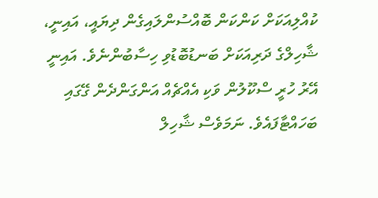ކުއްލިއަކަށް ކަންކަން ބޮއްސުންލައިގެން ދިޔައީ، އައިނީ، ޝާހިލްގެ ދަރިއަކަށް ބަނޑުބޮޑުވި ހިސާބުންނެވެ. އައިނީ އޭރު ހުރީ ސްކޫލުން ވަކި އެއްޗެއް އަންގަންދެން ގޭގައި ބަހައްޓާފައެވެ. ނަމަވެސް ޝާހިލް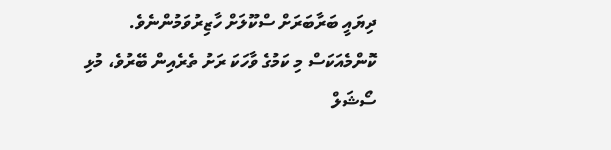ދިޔައީ ބަރާބަރަށް ސްކޫލަށް ހާޒިރުވަމުންނެވެ. ކޮންމެއަކަސް މި ކަމުގެ ވާހަކަ ރަށު ތެރެއިން ބޭރުވެ، މުޅި ސޯޝަލް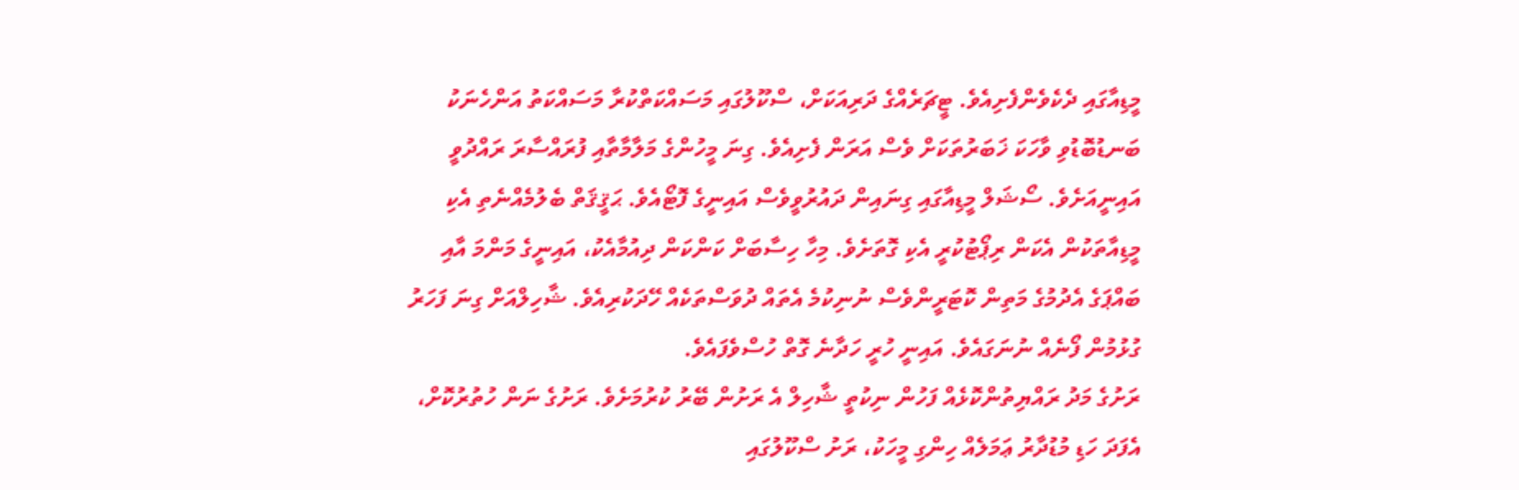މީޑިއާގައި ދެކެވެންފެށިއެވެ. ޓީޗަރެއްގެ ދަރިއަކަށް، ސްކޫލުގައި މަސައްކަތްކުރާ މަސައްކަތު އަންހެނަކު ބަނޑުބޮޑުވި ވާހަކަ ޚަބަރުތަކަށް ވެސް އަރަން ފެށިއެވެ. ގިނަ މީހުންގެ މަލާމާތާއި ފުރައްސާރަ ރައްދުވީ އައިނީއަށެވެ. ސޯޝަލް މީޑިއާގައި ގިނައިން ދައުރުވީވެސް އައިނީގެ ފޮޓޯއެވެ. ޙަޤީޤަތް ބެލުމެއްނެތި އެކި މީޑިއާތަކުން އެކަން ރިޕޯޓުކުރީ އެކި ގޮތަށެވެ. މިހާ ހިސާބަށް ކަންކަން ދިއުމާއެކު، އައިނީގެ މަންމަ އާއި ބައްޕަގެ އެދުމުގެ މަތިން ކޮޓަރީންވެސް ނުނިކުމެ އެތައް ދުވަސްތަކެއް ހޭދަކުރިއެވެ. ޝާހިލްއަށް ގިނަ ފަހަރު ގުޅުމުން ފޯނެއް ނުނަގައެވެ. އައިނީ ހުރީ ހަދާނެ ގޮތް ހުސްވެފައެވެ.
ރަށުގެ މަދު ރައްޔިތުންކޮޅެއް ފަހުން ނިކުތީ ޝާހިލް އެ ރަށުން ބޭރު ކުރުމަށެވެ. ރަށުގެ ނަން ހުތުރުކޮށް، އެފަދަ ހަޑި މުޑުދާރު ޢަމަލެއް ހިންގި މީހަކު، ރަށު ސްކޫލުގައި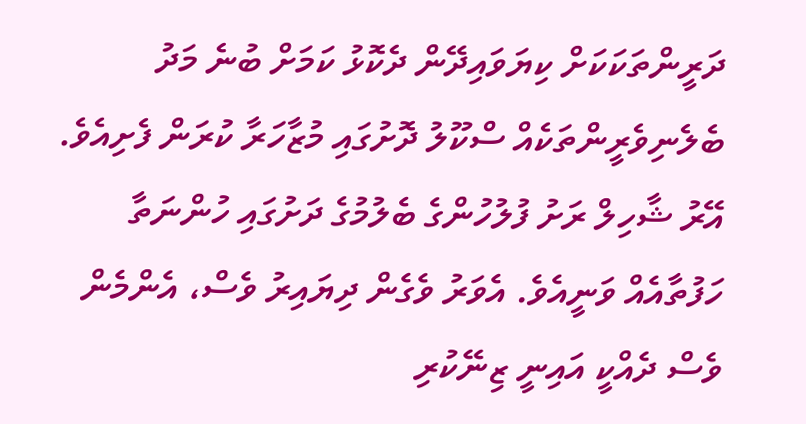ދަރީންތަކަކަށް ކިޔަވައިދޭން ދެކޮޅު ކަމަށް ބުނެ މަދު ބެލެނިވެރީންތަކެއް ސްކޫލު ދޮށުގައި މުޒާހަރާ ކުރަން ފެށިއެވެ. އޭރު ޝާހިލް ރަށު ފުލުހުންގެ ބެލުމުގެ ދަށުގައި ހުންނަތާ ހަފުތާއެއް ވަނީއެވެ. އެވަރު ވެގެން ދިޔައިރު ވެސް، އެންމެން ވެސް ދެއްކީ އައިނީ ޒިނޭކުރި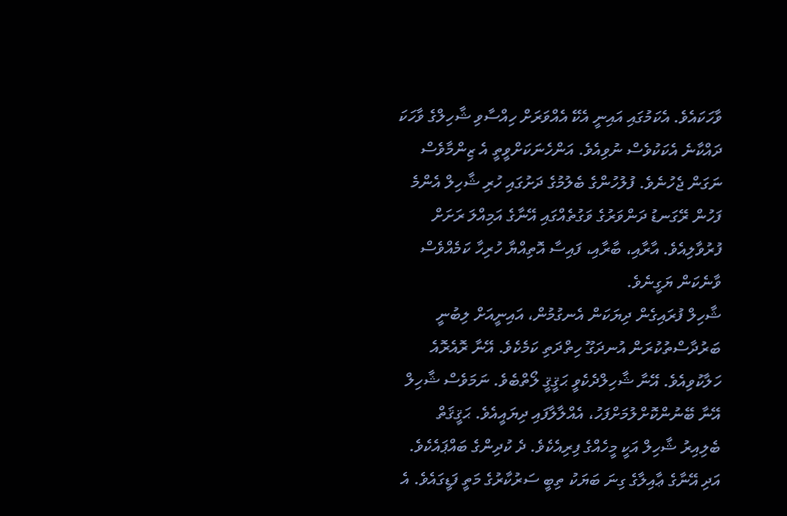ވާހަކައެވެ. އެކަމުގައި އައިނީ އެކޭ އެއްވަރަށް ހިއްސާވި ޝާހިލްގެ ވާހަކަ ދައްކާނެ އެކަކުވެސް ނުވިއެވެ. އަންހެނަކަށްވީތީ އެ ޒިންމާވެސް ނަގަން ޖެހުނެވެ. ފުލުހުންގެ ބެލުމުގެ ދަށުގައި ހުރި ޝާހިލް އެންމެ ފަހުން ރޭގަނޑު ދަންވަރުގެ ވަގުތެއްގައި އޭނާގެ އަމިއްލަ ރަށަށް ފުރުވާލިއެވެ. އާރާއި، ބާރާއި، ފައިސާ އޮތިއްޔާ ހުރިހާ ކަމެއްވެސް ވާނެކަން ޔަގީނެވެ.
ޝާހިލް ފުރައިގެން ދިޔަކަން އެނގުމުން، އައިނީއަށް ލިބުނީ ބަރުދާސްތުކުރަން އުނދަގޫ ހިތްދަތި ކަމެކެވެ. އޭނާ ރޮއެރޮއެ ހަލާކުވިއެވެ. އޭނާ ޝާހިލްދެކެވީ ޙަޤީޤީ ލޯތްބެވެ. ނަމަވެސް ޝާހިލް އޭނާ ބޭނުންކޮށްލުމަށްފަހު، އެއްލާލާފައި ދިޔައީއެވެ. ޙަޤީޤަތް ބެލިއިރު ޝާހިލް އަކީ މީހެއްގެ ފިރިއެކެވެ. ދެ ކުދިންގެ ބައްޕައެކެވެ. އަދި އޭނާގެ ޢާއިލާގެ ގިނަ ބަޔަކު ތިބީ ސަރުކާރުގެ މަތީ ފަޑީގައެވެ. އެ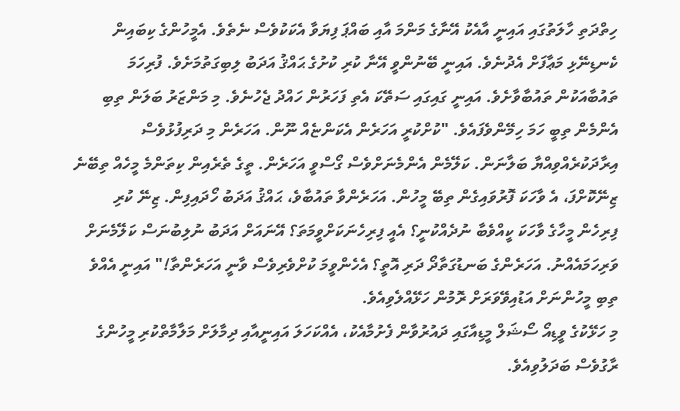ހިތްދަތި ހާލަތުގައި އައިނީ އާއެކު އޭނާގެ މަންމަ އާއި ބައްޕަ ފިޔަވާ އެކަކުވެސް ނެތެވެ. އެމީހުންގެ ކިބައިން ކެނޑިނޭޅި މަޢާފަށް އެދުނެވެ. އައިނީ ބޭނުންވީ އޭނާ ކުރި ކުށުގެ ޙައްޤު އަދަބު ލިބިގަތުމަށެވެ. ފުރިހަމަ ތައުބާއަކުން ތައުބާވާށެވެ. އައިނީ ގައިގައި ސަތޭކަ އެތި ފަހަރުން ހައްދު ޖެހުނެވެ. މި މަންޒަރު ބަލަން ތިބި އެންމެން ތިބީ ހަމަ ހިމޭންވެފައެވެ. "ކުށްކުރީ އަހަރެން އެކަންޏެއް ނޫން. އަހަރެން މި ދަރިފުޅުވެސް އިރާދަކުރެއްވިއްޔާ ބަލާނަން. ކަލޭމެން އެންމެނަށްވެސް ގޯސްވީ އަހަރެން. ތީގެ ތެރެއިން ކިތަންމެ މީހެއް ތިބޭނެ ޒިނޭކޮށްފަ، އެ ވާހަކަ ފޮރުވައިގެން ތިބޭ މީހުން. އަހަރެންވާ ތައުބާވެ، ޙައްޤު އަދަބު ހޯދައިފިން. ޒިނޭ ކުރި ފިރިހެން މީހާގެ ވާހަކަ ކީއްވެބާ ނުދެއްކުނީ؟ އެއީ ފިރިހެނަކަށްވީމަތަ؟ އޭނައަށް އަދަބު ނުލިބުނަސް ކަލޭމެނަށް ވަރިހަމައެއްނު. އަހަރެންގެ ބަނޑުގަތާދޯ ދަރި އޮތީ؟ އެހެންވީމަ ކުށްވެރިވެސް ވާނީ އަހަރެންތާ!" އައިނީ އެއްވެ ތިބި މީހުންނަށް އަޑުއިވޭވަރަށް ރޮމުން ހަޅޭއްލެވިއެވެ.
މި ހަޅޭކުގެ ވީޑިއޯ ސޯޝަލް މީޑިއާގައި ދައުރުވާން ފެށުމާއެކު، އެއްކަހަލަ އައިނީއާއި ދިމާލަށް މަލާމާތްކުރި މީހުންގެ ރާގުވެސް ބަދަލުވިއެވެ.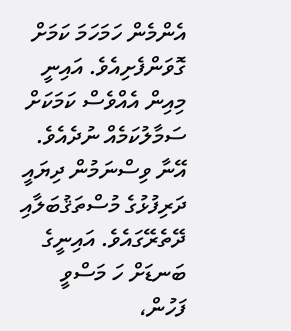އެންމެން ހަމަހަމަ ކަމަށް ގޮވަންފެށިއެވެ. އައިނީ މިއިން އެއްވެސް ކަމަކަށް ސަމާލުކަމެއް ނުދެއެވެ. އޭނާ ވިސްނަމުން ދިޔައީ ދަރިފުޅުގެ މުސްތަޤުބަލާއި ދޭތެރޭގައެވެ. އައިނީގެ ބަނޑަށް ހަ މަސްވީ ފަހުން،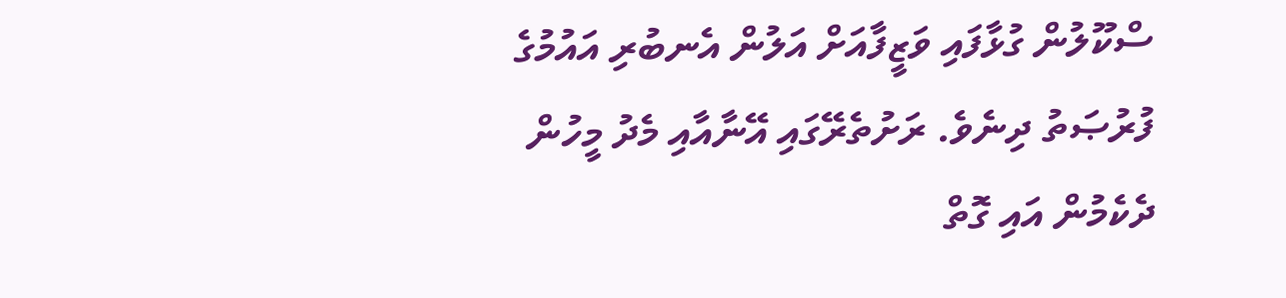ސްކޫލުން ގުޅާފައި ވަޒީފާއަށް އަލުން އެނބުރި އައުމުގެ ފުރުޞަތު ދިނެވެ. ރަށުތެރޭގައި އޭނާއާއި މެދު މީހުން ދެކެމުން އައި ގޮތް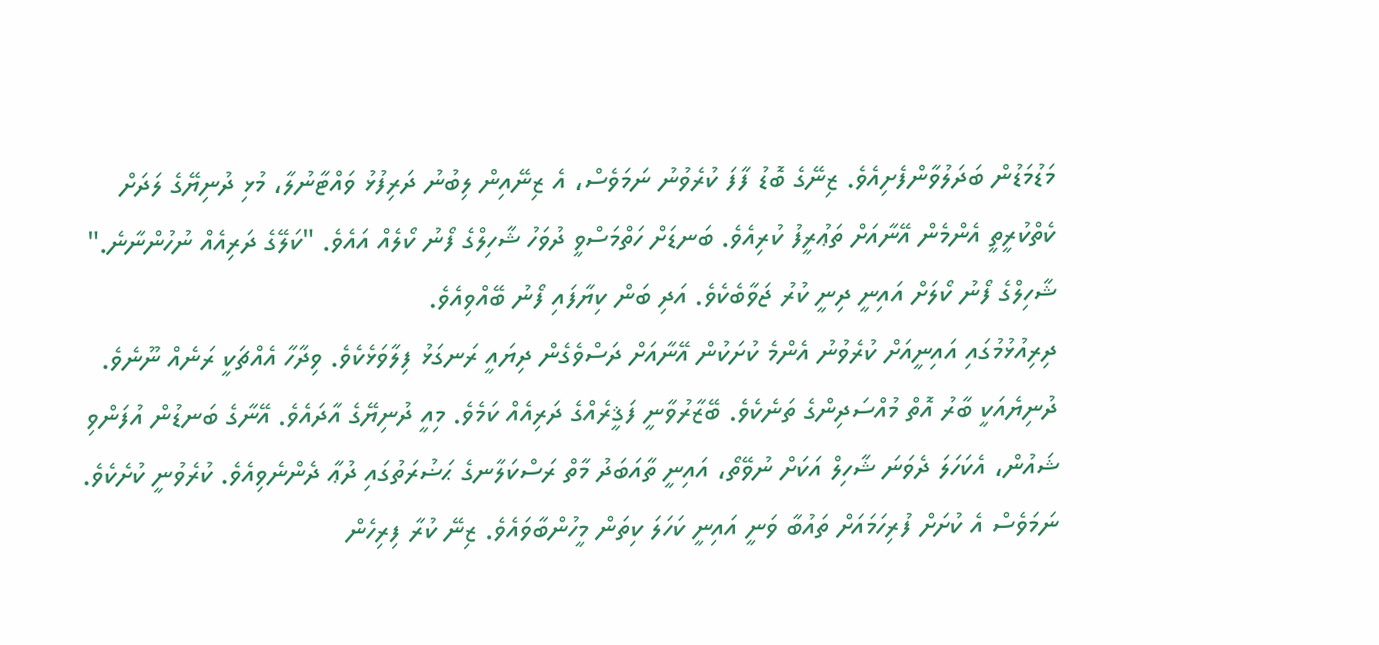މަޑުމަޑުން ބަދަލުވާންފެށިއެވެ. ޒިނޭގެ ބޮޑު ފާފަ ކުރެވުނު ނަމަވެސް، އެ ޒިނޭއިން ލިބުނު ދަރިފުޅު ވައްޓާނުލާ، މުޅި ދުނިޔޭގެ ލަދަށް ކެތްކުރީތީ އެންމެން އޭނާއަށް ތަޢުރީފު ކުރިއެވެ. ބަނޑަށް ހަތްމަސްވީ ދުވަހު ޝާހިލްގެ ފޯނު ކޯލެއް އައެވެ. "ކަލޭގެ ދަރިއެއް ނުހުންނާނެ." ޝާހިލްގެ ފޯނު ކޯލަށް އައިނީ ދިނީ ކުރު ޖަވާބެކެވެ. އަދި ބަން ކިޔާފައި ފޯނު ބޭއްވިއެވެ.
ދިރިއުޅުމުގައި އައިނީއަށް ކުރެވުނު އެންމެ ކުށަކުން އޭނާއަށް ދަސްވެގެން ދިޔައީ ރަނގަޅު ފިލާވަޅެކެވެ. ވިދާހާ އެއްޗަކީ ރަނެއް ނޫނެވެ. ދުނިޔެއަކީ ބާރު އޮތް މުއްސަދިންގެ ތަނެކެވެ. ބޭޒާރުވާނީ ފަޤީރެއްގެ ދަރިއެއް ކަމެވެ. މިއީ ދުނިޔޭގެ އާދައެވެ. އޭނާގެ ބަނޑުން އުފަންވި ޝައުން، އެކަހަލަ ދެވަނަ ޝާހިލް އަކަށް ނުވޭތޯ، އައިނީ ތާއަބަދު މާތް ރަސްކަލާނގެ ޙަޟުރަތުގައި ދުޢާ ދެންނެވިއެވެ. ކުރެވުނީ ކުށެކެވެ. ނަމަވެސް އެ ކުށަށް ފުރިހަމައަށް ތައުބާ ވަނީ އައިނީ ކަހަލަ ކިތަން މީހުންބާވައެވެ. ޒިނޭ ކުރާ ފިރިހެން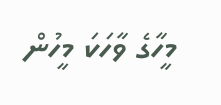މީހާގެ ވާހަކަ މީހުން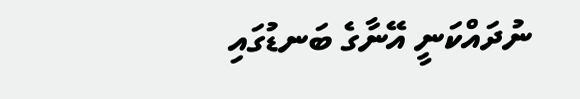ނުދައްކަނީ އޭނާގެ ބަނޑުގައި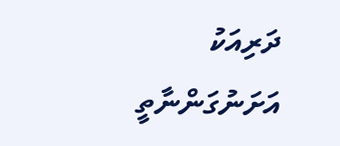ދަރިއަކު އަށަނުގަންނާތީ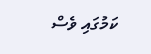ކަމުގައި ވެސް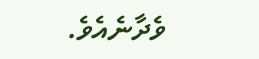ވެދާނެއެވެ.